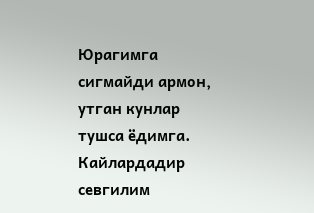Юрагимга сигмайди армон, утган кунлар тушса ёдимга. Кайлардадир севгилим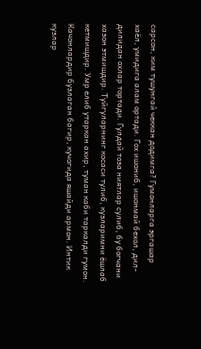сарсон, ким тушунгай чеккан додимга? Гумонларга эргашар хаёл, умидига алам ортади. Гох ишониб, ишонмай бехол, дил-дилидан охлар тортади. Гулдай тоза ниятлар сулиб, бу богчани хазон этмишдир. Туйгуларнинг косаси тулиб, кузларимни ёшлаб кетмишдир. Умр елиб утаркан ахир, туман каби таркалди гумон. Качонлардир бузлаган багир, кучогида яшайди армон. Интик кузлар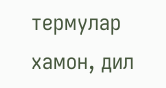термулар хамон, дил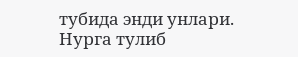тубида энди унлари. Нурга тулиб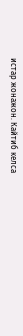истар жонажон. Кайтиб келса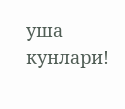уша кунлари!